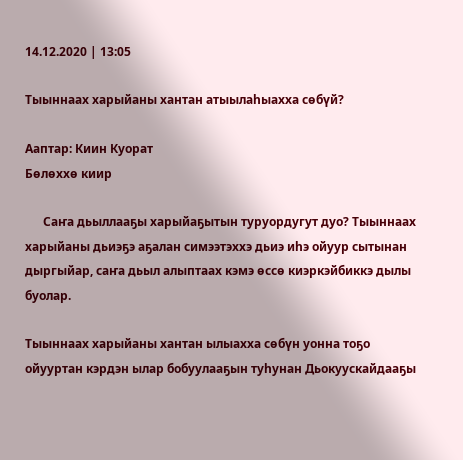14.12.2020 | 13:05

Тыыннаах харыйаны хантан атыылаһыахха сөбүй?

Ааптар: Киин Куорат
Бөлөххө киир

      Саҥа дьыллааҕы харыйаҕытын туруордугут дуо? Тыыннаах харыйаны дьиэҕэ аҕалан симээтэххэ дьиэ иһэ ойуур сытынан дыргыйар, саҥа дьыл алыптаах кэмэ өссө киэркэйбиккэ дылы буолар.

Тыыннаах харыйаны хантан ылыахха сөбүн уонна тоҕо ойууртан кэрдэн ылар бобуулааҕын туһунан Дьокуускайдааҕы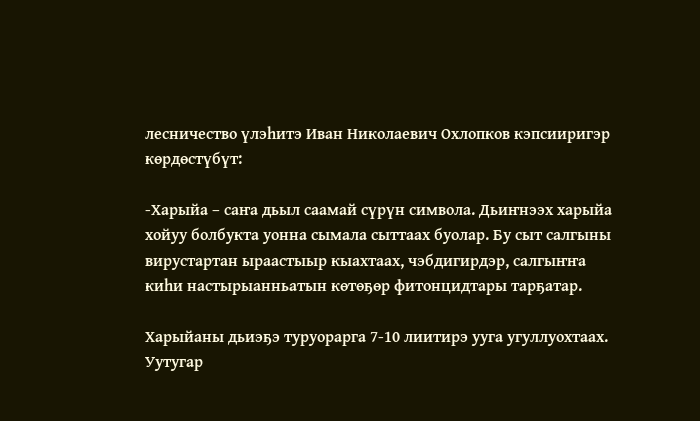лесничество үлэһитэ Иван Николаевич Охлопков кэпсииригэр көрдөстүбүт:

-Харыйа – саҥа дьыл саамай сүрүн символа. Дьиҥнээх харыйа хойуу болбукта уонна сымала сыттаах буолар. Бу сыт салгыны вирустартан ыраастыыр кыахтаах, чэбдигирдэр, салгыҥҥа киһи настырыанньатын көтөҕөр фитонцидтары тарҕатар.

Харыйаны дьиэҕэ туруорарга 7-10 лиитирэ ууга угуллуохтаах. Уутугар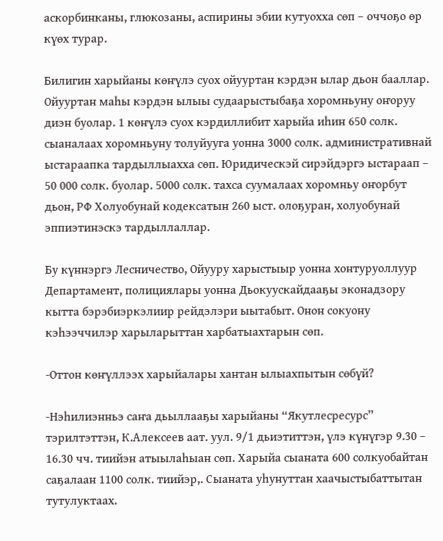аскорбинканы, глюкозаны, аспирины эбии кутуохха сөп – оччоҕо өр күөх турар.

Билигин харыйаны көҥүлэ суох ойууртан кэрдэн ылар дьон бааллар. Ойууртан маһы кэрдэн ылыы судаарыстыбаҕа хоромньуну оҥоруу диэн буолар. 1 көҥүлэ суох кэрдиллибит харыйа иһин 650 солк. сыаналаах хоромньуну толуйууга уонна 3000 солк. административнай ыстараапка тардыллыахха сөп. Юридическэй сирэйдэргэ ыстараап – 50 000 солк. буолар. 5000 солк. тахса суумалаах хоромньу оҥорбут дьон, РФ Холуобунай кодексатын 260 ыст. олоҕуран, холуобунай эппиэтинэскэ тардыллаллар.

Бу күннэргэ Лесничество, Ойууру харыстыыр уонна хонтуруоллуур Департамент, полициялары уонна Дьокуускайдааҕы эконадзору кытта бэрэбиэркэлиир рейдэлэри ыытабыт. Онон сокуону кэһээччилэр харыларыттан харбатыахтарын сөп.

-Оттон көҥүллээх харыйалары хантан ылыахпытын сөбүй?

-Нэһилиэнньэ саҥа дьыллааҕы харыйаны “Якутлесресурс” тэрилтэттэн, К.Алексеев аат. уул. 9/1 дьиэтиттэн, үлэ күнүгэр 9.30 – 16.30 чч. тиийэн атыылаһыан сөп. Харыйа сыаната 600 солкуобайтан саҕалаан 1100 солк. тиийэр,. Сыаната уһунуттан хаачыстыбаттытан тутулуктаах.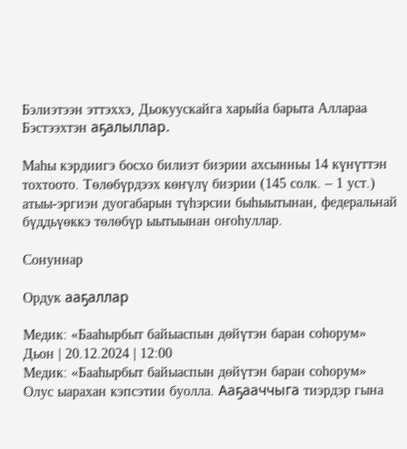Бэлиэтээн эттэххэ, Дьокуускайга харыйа барыта Аллараа Бэстээхтэн аҕалыллар.

Маһы кэрдиигэ босхо билиэт биэрии ахсынньы 14 күнүттэн тохтоото. Төлөбүрдээх көҥүлү биэрии (145 солк. – 1 уст.) атыы-эргиэн дуогабарын түһэрсии быһыытынан, федеральнай бүддьүөккэ төлөбүр ыытыынан оҥоһуллар.

Сонуннар

Ордук ааҕаллар

Медик: «Бааһырбыт байыаспын дөйүтэн баран соһорум»
Дьон | 20.12.2024 | 12:00
Медик: «Бааһырбыт байыаспын дөйүтэн баран соһорум»
Олус ыарахан кэпсэтии буолла. Ааҕааччыга тиэрдэр гына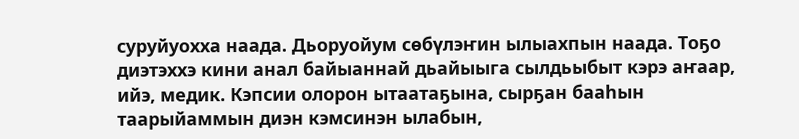суруйуохха наада. Дьоруойум сөбүлэҥин ылыахпын наада. Тоҕо диэтэххэ кини анал байыаннай дьайыыга сылдьыбыт кэрэ аҥаар,  ийэ, медик. Кэпсии олорон ытаатаҕына, сырҕан бааһын таарыйаммын диэн кэмсинэн ылабын,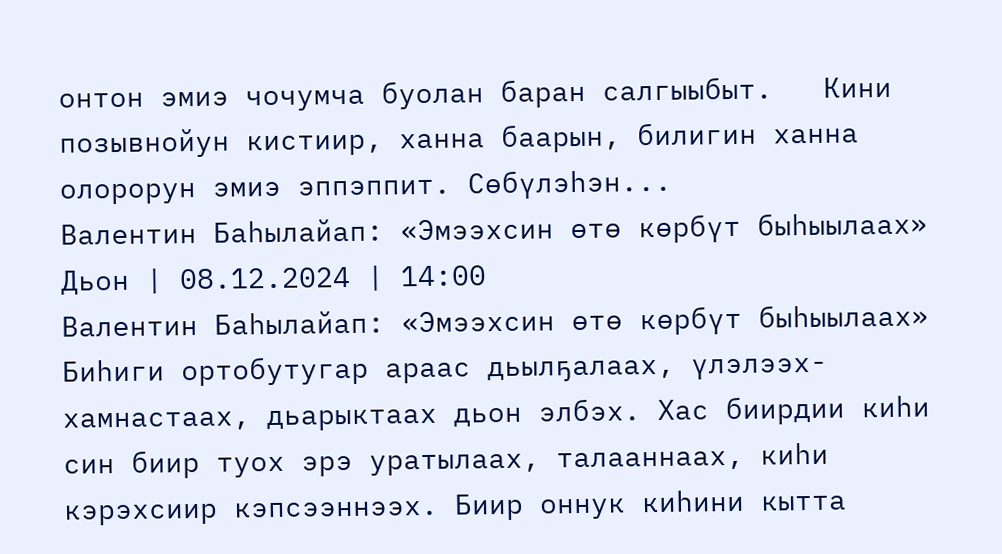онтон эмиэ чочумча буолан баран салгыыбыт.   Кини позывнойун кистиир, ханна баарын, билигин ханна олорорун эмиэ эппэппит. Сөбүлэһэн...
Валентин Баһылайап: «Эмээхсин өтө көрбүт быһыылаах»
Дьон | 08.12.2024 | 14:00
Валентин Баһылайап: «Эмээхсин өтө көрбүт быһыылаах»
Биһиги ортобутугар араас дьылҕалаах, үлэлээх-хамнастаах, дьарыктаах дьон элбэх. Хас биирдии киһи син биир туох эрэ уратылаах, талааннаах, киһи кэрэхсиир кэпсээннээх. Биир оннук киһини кытта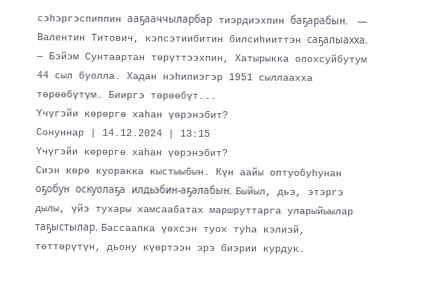сэһэргэспиппин ааҕааччыларбар тиэрдиэхпин баҕарабын.   — Валентин Титович, кэпсэтиибитин билсиһииттэн саҕалыахха. — Бэйэм Сунтаартан төрүттээхпин, Хатырыкка олохсуйбутум 44 сыл буолла. Хадан нэһилиэгэр 1951 сыллаахха төрөөбүтүм. Бииргэ төрөөбүт...
Үчүгэйи көрөргө хаһан үөрэнэбит?
Сонуннар | 14.12.2024 | 13:15
Үчүгэйи көрөргө хаһан үөрэнэбит?
Сиэн көрө куоракка кыстыыбын. Күн аайы оптуобуһунан оҕобун оскуолаҕа илдьэбин-аҕалабын. Быйыл, дьэ, этэргэ дылы, үйэ тухары хамсаабатах маршруттарга уларыйыылар таҕыстылар. Бассаапка үөхсэн туох туһа кэлиэй, төттөрүтүн, дьону күөртээн эрэ биэрии курдук.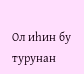Ол иһин бу турунан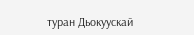туран Дьокуускай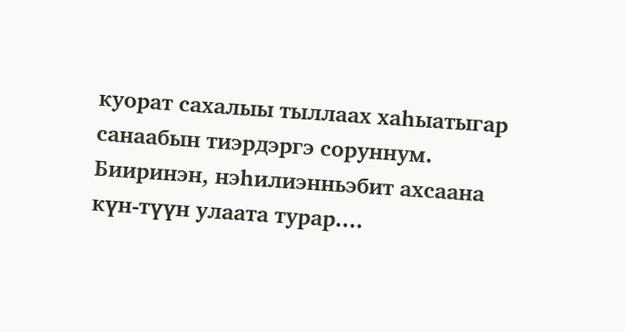куорат сахалыы тыллаах хаһыатыгар санаабын тиэрдэргэ соруннум.  Бииринэн, нэһилиэнньэбит ахсаана күн-түүн улаата турар....